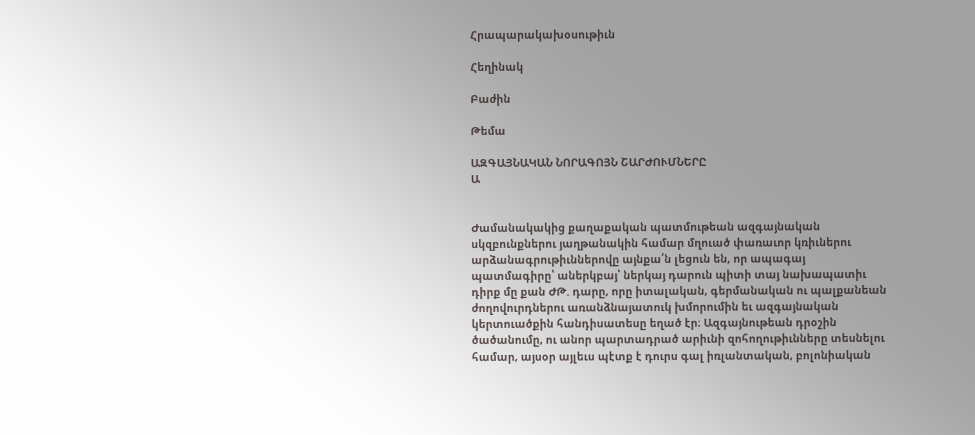Հրապարակախօսութիւն

Հեղինակ

Բաժին

Թեմա

ԱԶԳԱՅՆԱԿԱՆ ՆՈՐԱԳՈՅՆ ՇԱՐԺՈՒՄՆԵՐԸ
Ա


Ժամանակակից քաղաքական պատմութեան ազգայնական սկզբունքներու յաղթանակին համար մղուած փառաւոր կռիւներու արձանագրութիւններովը այնքա՛ն լեցուն են, որ ապագայ պատմագիրը՝ աներկբայ՝ ներկայ դարուն պիտի տայ նախապատիւ դիրք մը քան ԺԹ. դարը, որը իտալական, գերմանական ու պալքանեան ժողովուրդներու առանձնայատուկ խմորումին եւ ազգայնական կերտուածքին հանդիսատեսը եղած էր։ Ազգայնութեան դրօշին ծածանումը, ու անոր պարտադրած արիւնի զոհողութիւնները տեսնելու համար, այսօր այլեւս պէտք է դուրս գալ իռլանտական, բոլոնիական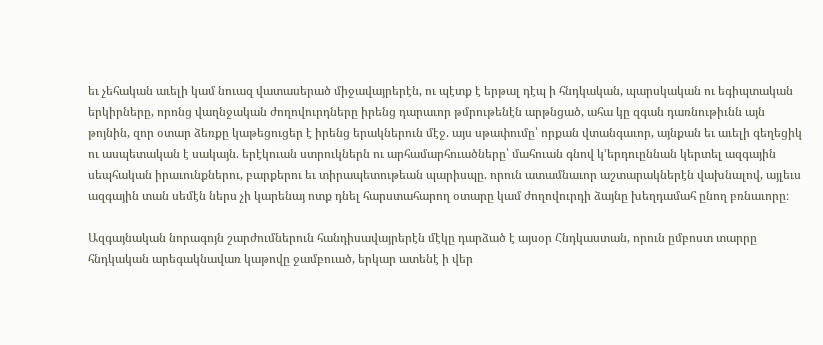եւ չեհական աւելի կամ նուազ վատասերած միջավայրերէն, ու պէտք է երթալ դէպ ի հնդկական, պարսկական ու եգիպտական երկիրները, որոնց վաղնջական ժողովուրդները իրենց դարաւոր թմրութենէն արթնցած, ահա կը զգան դառնութիւնն այն թոյնին, զոր օտար ձեռքը կաթեցուցեր է իրենց երակներուն մէջ. այս սթափումը՝ որքան վտանգաւոր, այնքան եւ աւելի գեղեցիկ ու ասպետական է սակայն. երէկուան ստրուկներն ու արհամարհուածները՝ մահուան գնով կ՚երդուըննան կերտել ազգային սեպհական իրաւունքներու, բարքերու եւ տիրապետութեան պարիսպը. որուն ատամնաւոր աշտարակներէն վախնալով, այլեւս ազգային տան սեմէն ներս չի կարենայ ոտք դնել հարստահարող օտարը կամ ժողովուրդի ձայնը խեղդամահ ընող բռնաւորը։

Ազգայնական նորագոյն շարժումներուն հանդիսավայրերէն մէկը դարձած է այսօր Հնդկաստան, որուն ըմբոստ տարրը հնդկական արեգակնավառ կաթովը ջամբուած, երկար ատենէ ի վեր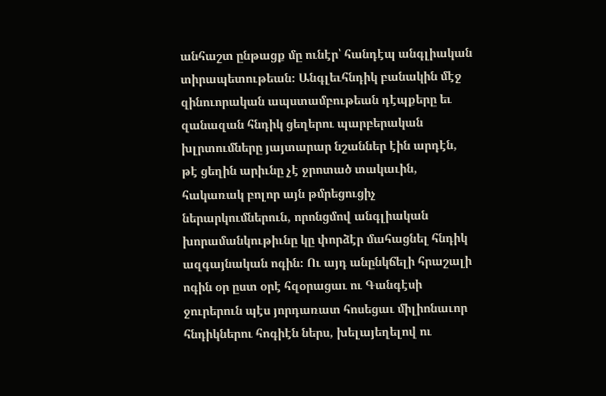անհաշտ ընթացք մը ունէր՝ հանդէպ անգլիական տիրապետութեան։ Անգլեւհնդիկ բանակին մէջ զինուորական ապստամբութեան դէպքերը եւ զանազան հնդիկ ցեղերու պարբերական խլրտումները յայտարար նշաններ էին արդէն, թէ ցեղին արիւնը չէ ջրոտած տակաւին, հակառակ բոլոր այն թմրեցուցիչ ներարկումներուն, որոնցմով անգլիական խորամանկութիւնը կը փորձէր մահացնել հնդիկ ազգայնական ոգին։ Ու այդ անընկճելի հրաշալի ոգին օր ըստ օրէ հզօրացաւ ու Գանգէսի ջուրերուն պէս յորդառատ հոսեցաւ միլիոնաւոր հնդիկներու հոգիէն ներս, խելայեղելով ու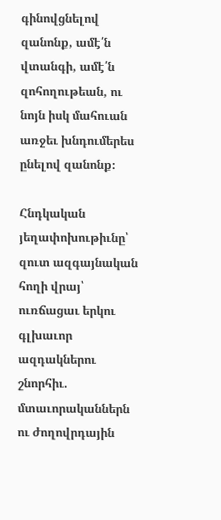գինովցնելով զանոնք, ամէ՛ն վտանգի, ամէ՛ն զոհողութեան, ու նոյն իսկ մահուան առջեւ խնդումերես ընելով զանոնք։

Հնդկական յեղափոխութիւնը՝ զուտ ազգայնական հողի վրայ՝ ուռճացաւ երկու գլխաւոր ազդակներու շնորհիւ. մտաւորականներն ու ժողովրդային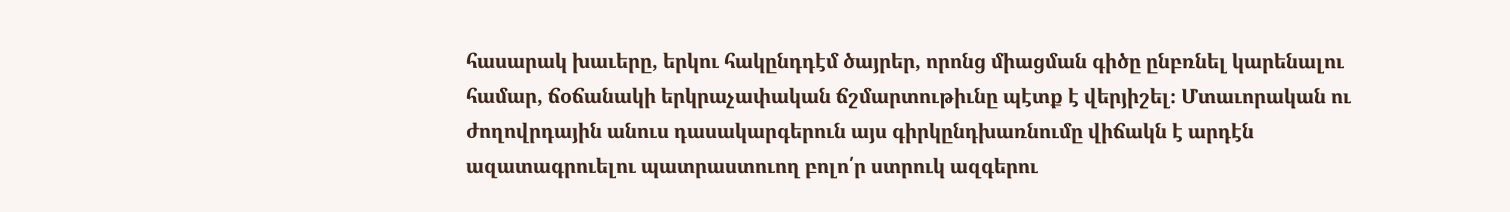հասարակ խաւերը, երկու հակընդդէմ ծայրեր, որոնց միացման գիծը ընբռնել կարենալու համար, ճօճանակի երկրաչափական ճշմարտութիւնը պէտք է վերյիշել։ Մտաւորական ու ժողովրդային անուս դասակարգերուն այս գիրկընդխառնումը վիճակն է արդէն ազատագրուելու պատրաստուող բոլո՛ր ստրուկ ազգերու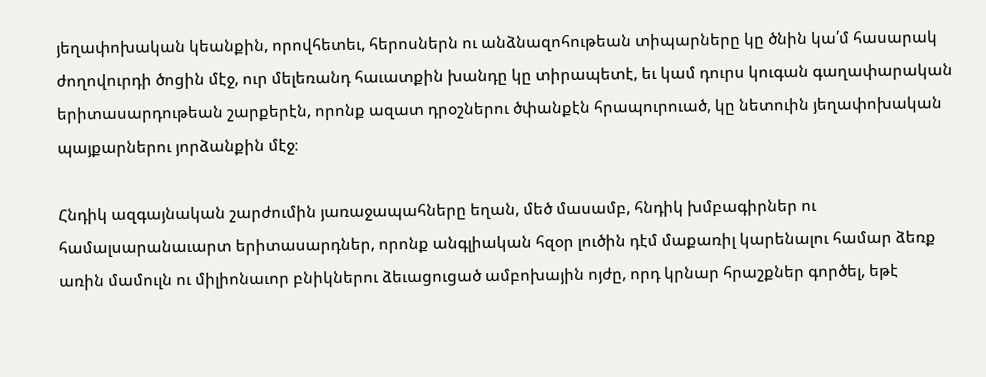յեղափոխական կեանքին, որովհետեւ, հերոսներն ու անձնազոհութեան տիպարները կը ծնին կա՛մ հասարակ ժողովուրդի ծոցին մէջ, ուր մելեռանդ հաւատքին խանդը կը տիրապետէ, եւ կամ դուրս կուգան գաղափարական երիտասարդութեան շարքերէն, որոնք ազատ դրօշներու ծփանքէն հրապուրուած, կը նետուին յեղափոխական պայքարներու յորձանքին մէջ։

Հնդիկ ազգայնական շարժումին յառաջապահները եղան, մեծ մասամբ, հնդիկ խմբագիրներ ու համալսարանաւարտ երիտասարդներ, որոնք անգլիական հզօր լուծին դէմ մաքառիլ կարենալու համար ձեռք առին մամուլն ու միլիոնաւոր բնիկներու ձեւացուցած ամբոխային ոյժը, որդ կրնար հրաշքներ գործել, եթէ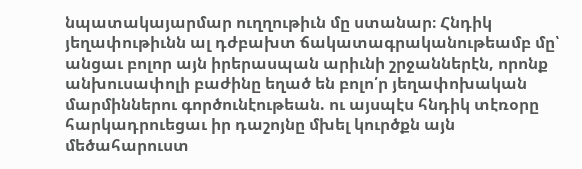նպատակայարմար ուղղութիւն մը ստանար։ Հնդիկ յեղափութիւնն ալ դժբախտ ճակատագրականութեամբ մը՝ անցաւ բոլոր այն իրերասպան արիւնի շրջաններէն, որոնք անխուսափոլի բաժինը եղած են բոլո՛ր յեղափոխական մարմիններու գործունէութեան. ու այսպէս հնդիկ տէռօրը հարկադրուեցաւ իր դաշոյնը մխել կուրծքն այն մեծահարուստ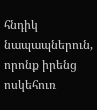հնդիկ նապապներուն, որոնք իրենց ոսկեհուռ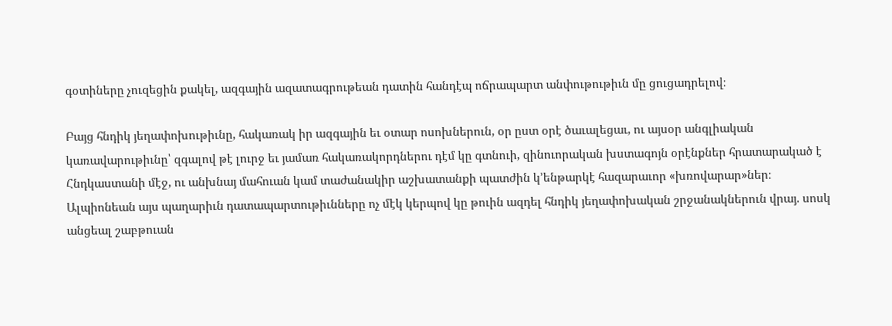գօտիները չուզեցին քակել, ազգային ազատագրութեան դատին հանդէպ ոճրապարտ անփութութիւն մը ցուցադրելով։

Բայց հնդիկ յեղափոխութիւնը, հակառակ իր ազգային եւ օտար ոսոխներուն, օր ըստ օրէ ծաւալեցաւ, ու այսօր անգլիական կառավարութիւնը՝ զգալով թէ լուրջ եւ յամառ հակառակորդներու դէմ կը գտնուի, զինուորական խստագոյն օրէնքներ հրատարակած է Հնդկաստանի մէջ, ու անխնայ մահուան կամ տաժանակիր աշխատանքի պատժին կ՚ենթարկէ հազարաւոր «խռովարար»ներ։ Ալպիոնեան այս պաղարիւն դատապարտութիւնները ոչ մէկ կերպով կը թուին ազդել հնդիկ յեղափոխական շրջանակներուն վրայ. սոսկ անցեալ շաբթուան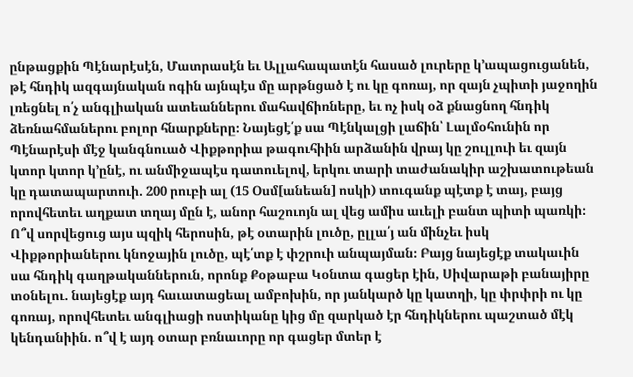ընթացքին Պէնարէսէն, Մատրասէն եւ Ալլահապատէն հասած լուրերը կ՚ապացուցանեն, թէ հնդիկ ազգայնական ոգին այնպէս մը արթնցած է ու կը գոռայ, որ զայն չպիտի յաջողին լռեցնել ո՛չ անգլիական ատեաններու մահավճիռները, եւ ոչ իսկ օձ քնացնող հնդիկ ձեռնահմաներու բոլոր հնարքները։ Նայեցէ՛ք սա Պէնկալցի լաճին՝ Լալմօհունին որ Պէնարէսի մէջ կանգնուած Վիքթորիա թագուհիին արձանին վրայ կը շուլլուի եւ զայն կտոր կտոր կ՚ընէ, ու անմիջապէս դատուելով, երկու տարի տաժանակիր աշխատութեան կը դատապարտուի. 200 րուբի ալ (15 Օսմ[անեան] ոսկի) տուգանք պէտք է տայ, բայց որովհետեւ աղքատ տղայ մըն է, անոր հաշուոյն ալ վեց ամիս աւելի բանտ պիտի պառկի։ Ո՞վ սորվեցուց այս պզիկ հերոսին, թէ օտարին լուծը, ըլլա՛յ ան մինչեւ իսկ Վիքթորիաներու կնոջային լուծը, պէ՛տք է փշրուի անպայման։ Բայց նայեցէք տակաւին սա հնդիկ գաղթականներուն, որոնք Քօթաբա Կօնտա գացեր էին, Սիվարաթի բանայիրը տօնելու. նայեցէք այդ հաւատացեալ ամբոխին, որ յանկարծ կը կատղի, կը փրփրի ու կը գոռայ, որովհետեւ անգլիացի ոստիկանը կից մը զարկած էր հնդիկներու պաշտած մէկ կենդանիին. ո՞վ է այդ օտար բռնաւորը որ գացեր մտեր է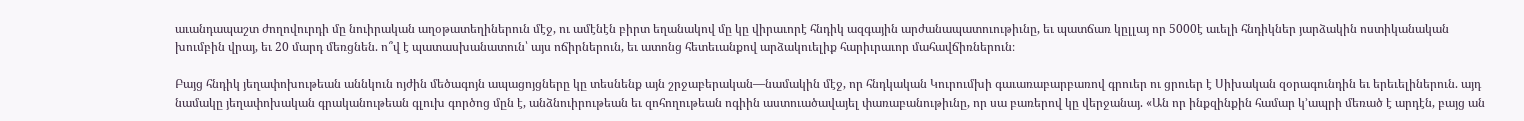աւանդապաշտ ժողովուրդի մը նուիրական աղօթատեղիներուն մէջ, ու ամէնէն բիրտ եղանակով մը կը վիրաւորէ հնդիկ ազգային արժանապատուութիւնը, եւ պատճառ կըլլայ որ 5000է աւելի հնդիկներ յարձակին ոստիկանական խումբին վրայ, եւ 20 մարդ մեռցնեն. ո՞վ է պատասխանատուն՝ այս ոճիրներուն, եւ ատոնց հետեւանքով արձակուելիք հարիւրաւոր մահավճիռներուն։

Բայց հնդիկ յեղափոխութեան աննկուն ոյժին մեծագոյն ապացոյցները կը տեսնենք այն շրջաբերական—նամակին մէջ, որ հնդկական Կուրումխի գաւառաբարբառով գրուեր ու ցրուեր է Սիխական զօրագունդին եւ երեւելիներուն. այդ նամակը յեղափոխական գրականութեան գլուխ գործոց մըն է, անձնուիրութեան եւ զոհողութեան ոգիին աստուածավայել փառաբանութիւնը, որ սա բառերով կը վերջանայ. «Ան որ ինքզինքին համար կ՚ապրի մեռած է արդէն, բայց ան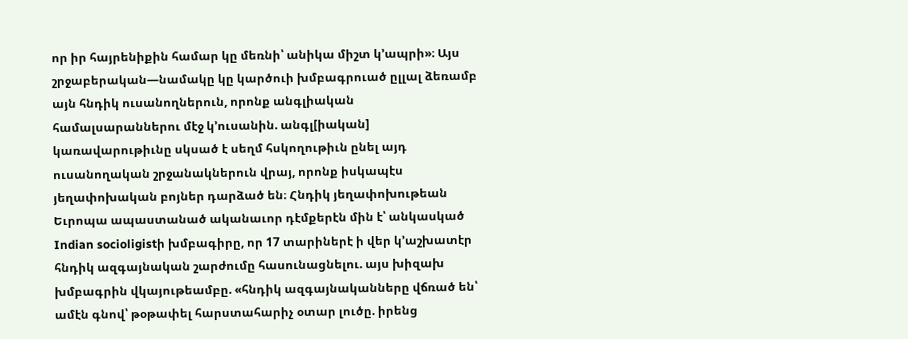որ իր հայրենիքին համար կը մեռնի՝ անիկա միշտ կ՚ապրի»։ Այս շրջաբերական—նամակը կը կարծուի խմբագրուած ըլլալ ձեռամբ այն հնդիկ ուսանողներուն, որոնք անգլիական համալսարաններու մէջ կ՚ուսանին. անգլ[իական] կառավարութիւնը սկսած է սեղմ հսկողութիւն ընել այդ ուսանողական շրջանակներուն վրայ, որոնք իսկապէս յեղափոխական բոյներ դարձած են։ Հնդիկ յեղափոխութեան Եւրոպա ապաստանած ականաւոր դէմքերէն մին է՝ անկասկած Indian socioligistի խմբագիրը, որ 17 տարիներէ ի վեր կ՚աշխատէր հնդիկ ազգայնական շարժումը հասունացնելու. այս խիզախ խմբագրին վկայութեամբը. «հնդիկ ազգայնականները վճռած են՝ ամէն գնով՝ թօթափել հարստահարիչ օտար լուծը. իրենց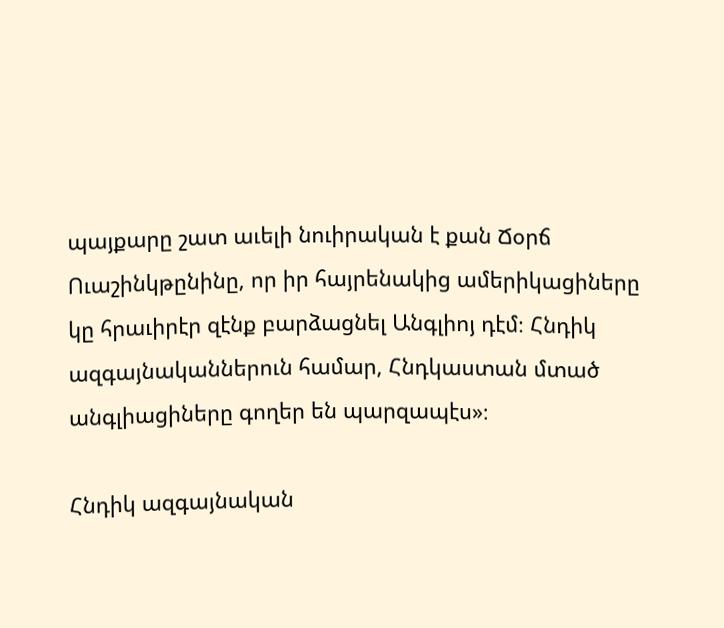պայքարը շատ աւելի նուիրական է քան Ճօրճ Ուաշինկթընինը, որ իր հայրենակից ամերիկացիները կը հրաւիրէր զէնք բարձացնել Անգլիոյ դէմ։ Հնդիկ ազգայնականներուն համար, Հնդկաստան մտած անգլիացիները գողեր են պարզապէս»։

Հնդիկ ազգայնական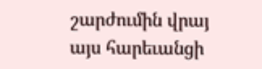շարժումին վրայ այս հարեւանցի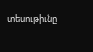տեսութիւնը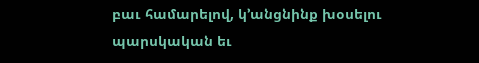բաւ համարելով, կ՚անցնինք խօսելու պարսկական եւ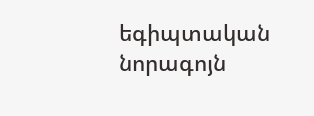եգիպտական նորագոյն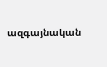ազգայնական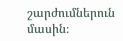շարժումներուն մասին։